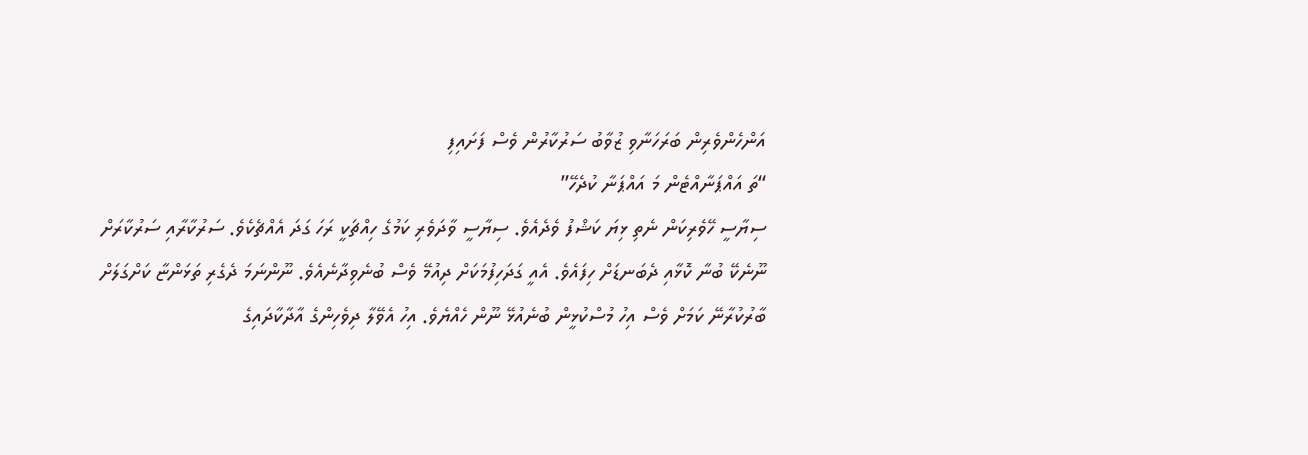އަންހެންވެރިން ބަރަހަނާވި ޒުވާބު ސަރުކާރުން ވެސް ފަށައިފި
“ތަ އައްޕަނާއްޓެން މަ އައްޕަނާ ކުދެހޭ”
ސިޔާސީ ހޭވެރިކަން ނެތި ޅިޔަ ކަޝްފު ވެދެއެވެ. ސިޔާސީ ވާދަވެރި ކަމުގެ ހިއްޗަކީ ރަހަ ގަދަ އެއްޗެކެވެ. ސަރުކާރާއި ސަރުކާރަށް ނޫނެކޭ ބުނާ ކޮޅާއި ދެބަނޑަށް ހިފައެވެ. އެއީ ގަދަހިފުމަކަށް ދިއުމޭ ވެސް ބުނެވިދާނެއެވެ. ނޫންނަމަ ދެގެރި ތަޅަންޏާ ކަށްގަލަށް ބާރުކުރާނޭ ކަމަށް ވެސް އިހު މުސްކުޅީން ބުނެއުޅޭ ނޫން ހެއްޔެވެ. އިހު އެވޭލާ ދިވެހިންގެ އާދާކާދައިގެ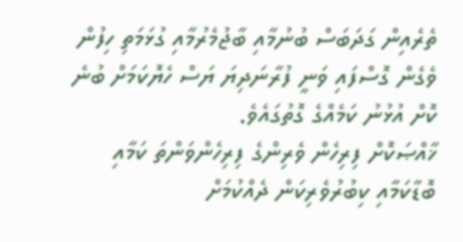ތެރެއިން ގަދަބަސް ބުނުމާއި ބާޖުމެރުމާއި ގުޅަމަތި ހިފުން ވެގެން ގޮސްފައި ވަނީ ފުރާނަދިޔަ ޔަސް ހެޔޮކަމަށް ބުނެ ކޮށް އުޅުނު ކަމެއްގެ ގޮތުގައެވެ.
ޚާއްޞަކޮށް ފިރިހެން ވެރިންގެ ފިރިހެންވަންތަ ކަމާއި ބޮޑާކަމާއި ކިބުރުވެރިކަން ދެއްކުމަށް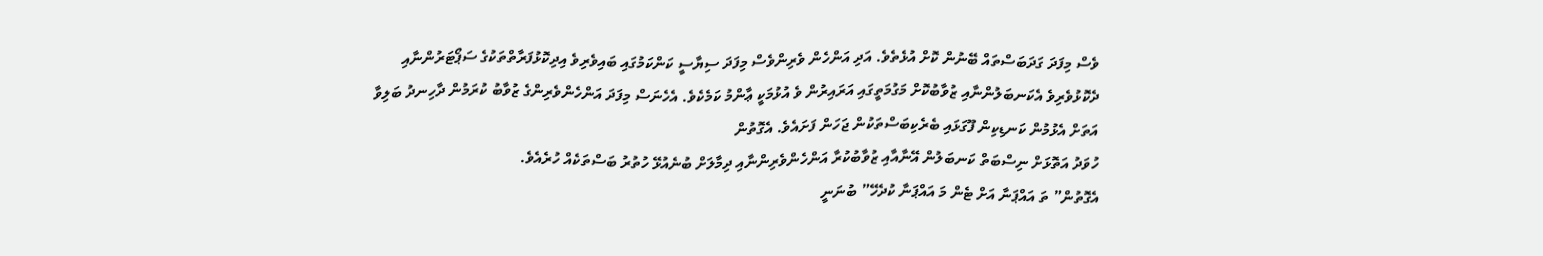ވެސް މިފަދަ ގަދަބަސްތައް ބޭނުން ކޮށް އުޅެތެވެ. އަދި އަންހެން ވެރިންވެސް މިފަދަ ސިޔާސީ ކަންކަމުގައި ބައިވެރިވެ އިދިކޮޅުފަރާތްތަކުގެ ސަޕޯޓަރުންނާއި ދެކޮޅުވެރިވެ އެކަނބަލުންނާއި ޒުވާބުކޮށް މަގުމަތީގައި އަރައިރުން ވެ އުޅުމަކީ ޢާންމު ކަމެކެވެ. އެހެނަސް މިފަދަ އަންހެންވެރިންގެ ޒުވާބު ކުރަމުން ދާހިނދު ބަލިވާ އަތަށް އެޅުމުން ކަނޑިކިން ފޫގަޅައި ބެރެކިބަސްތަކުން ޖަހަން ފަށައެވެ. އެގޮތުން
ހުވަދު އަތޮޅަށް ނިސްބަތް ކަނބަލުން އޭނާއާއި ޒުވާބުކުރާ އަންހެންވެރިންނާއި ދިމާލަށް ބުނެއުޅޭ ހުތުރު ބަސްތަކެއް ހުރެއެވެ.
އެގޮތުން” ތަ އައްޕަނާ އަށް ޓެން މަ އައްޕަނާ ކުދެހޭ” ބުނަނީ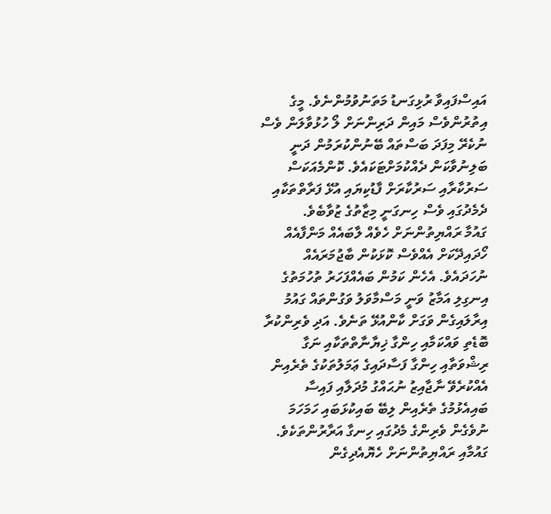އައިސްފައިވާ ރުޅިގަނޑު މަތަނުވުމުންނެވެ. މީގެ އިތުރުންވެސް މައިން ދަރިންނަށް ލޯ ހުޅުވާލަން ވެސް ނުކެރޭ މިފަދަ ބަސްތައް ބޭނުންކުރަމުން ދަނީ ބަލިނުވާކަން ދެއްކުމަށްޓަކައެވެ. ކޮންމެއަކަސް ސަރުކާރާއި ސަރުކާރަށް ފާޑުކިޔައި އުޅޭ ފަރާތްތަކާއި ދެމެދުގައި ވެސް ހިނގަނީ މިޒާތުގެ ޒުވާބެވެ.
ގައުމާ ރައްޔިތުންނަށް ހެވެއް ލާބައެއް މަންފާއެއް ހޯދައިދޭކަށް އެއްވެސް ކޮޅަކުން ބާޖުމަރައެއް ނުހަދައެވެ. އެހެން ކަމުން ބައެއްފަހަރު ތުހުމަތުގެ އިނގިލި އަމާޒު ވަނީ މަސްމާވަލު ވަގުންތައް ގައުމު އިރާލައިގެން ވަގަށް ކާންއުޅޭ ތަނެވެ. އަދި ވެރިންކުރާ ބޮޑެތި ވައްކަމާއި ހިންގާ ޚިޔާނާތްތަކާއި ނަގާ ރިޝްވަތާއި ހިންގާ ފަސާދައިގެ ޢަމަލުތަކުގެ ތެރެއިން އެއްކުރެވޭ ނާޖާއިޒު ނުޙައްގު މުދަލާއި ފައިސާ ބައިއެޅުމުގެ ތެރެއިން ލިބޭ ބައިކުޅަބައި ހަމަހަމަ ނުވެގެން ވެރިންގެ މެދުގައި ހިނގާ އަރާރުންތަކެވެ. ގައުމާއި ރައްޔިތުންނަށް ހެޔޮއެދިގެން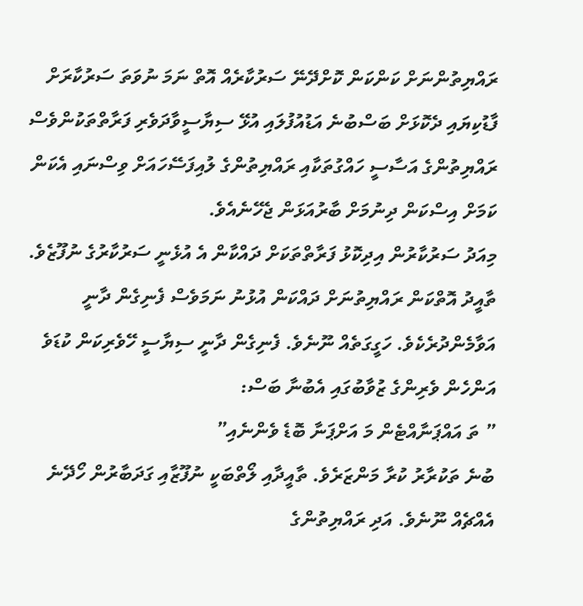ރައްޔިތުންނަށް ކަންކަން ކޮށްދޭނޭ ސަރުކާރެއް އޮތް ނަމަ ނުވަތަ ސަރުކާރަށް ފާޑުކިޔައި ދެކޮޅަށް ބަސްބުނެ އަޑުއުފުލައި އުޅޭ ސިޔާސީވާދަވެރި ފަރާތްތަކުންވެސް ރައްޔިތުންގެ އަސާސީ ހައްގުތަކާއި ރައްޔިތުންގެ ލުއިފަސޭހައަށް ވިސްނައި އެކަން ކަމަށް އިސްކަން ދިނުމަށް ބާރުއަޅަން ޖެހޭނެއެވެ.
މިއަދު ސަރުކާރުން އިދިކޮޅު ފަރާތްތަކަށް ދައްކާން އެ އުޅެނީ ސަރުކާރުގެ ނުފޫޒެވެ. ތާއީދު އޮތްކަން ރައްޔިތުނަށް ދައްކަން އުޅުނު ނަމަވެސް ފެނިގެން ދާނީ އަވާމެންދުރެކެވެ. ހަގީގަތެއް ނޫނެވެ. ފެނިގެން ދާނީ ސިޔާސީ ހޭވެރިކަން ކުޑަވެ އަންހެން ވެރިންގެ ޒުވާބުގައި އެބުނާ ބަސް:
” ތަ އައްޕަނާއްޓެން މަ އަށްޕަނާ ބޮޑެ ވެންނެއި”
ބުނެ ތަކުރާރު ކުރާ މަންޒަރެވެ. ތާއީދާއި ލޯތްބަކީ ނުފޫޒާއި ގަދަބާރުން ހޯދޭނެ އެއްޗެއް ނޫނެވެ. އަދި ރައްޔިތުންގެ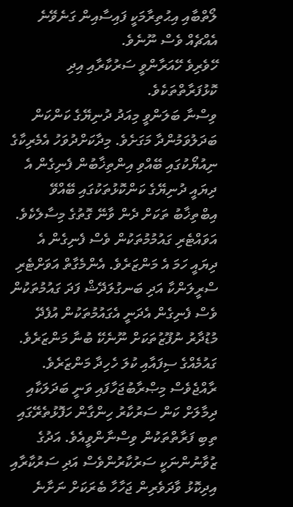ލޯތްބާއި އިޙުތިރާމަކީ ފައިސާއިން ގަނެވޭނެ އެއްޗެއް ވެސް ނޫނެވެ.
ހޭވެރިވެ ހޭއަރާންވީ ސަރުކާރާއި އިދި ކޮޅުފަރާތްތަކެވެ.
ވިސްނާ ބަލަންވީ މިއަދު ދުނިޔޭގެ ކަންކަން ބަދަލުވަމުންދާ މަގަށެވެ. މިދާކަށްދުވަހު އެމެރިކާގެ ނިއުޔޯކުގައި ބޭއްވި އިންތިޚާބުން ފެނިގެން އެ ދިޔައީ ދުނިޔޭގެ ކަންކޮޅުތަކުގައި ބޭއްވޭ އިބްތިޚާބު ތަކަށް ދެން ވާނޭ ގޮތުގެ މިސާލެކެވެ. އަވައްޓެރި ގައުމުމުތަކުން ވެސް ފެނިގެން އެ ދިޔައީ ހަމަ އެ މަންޒަރެވެ. އެންމެގާތް އަވަށްޓެރި ސްރީލަންކާ އަދި ބަނގުލަދޭޝް ފަދަ ގައުމުތަކުން ވެސް ފެނިގެން އެދަނީ އެގައުމުތަކުން އުފެދޭ މުޑުދާރު ނުފޫޒުތަކަށް ނޫނެކޭ ބުނާ މަންޒަރެވެ. ގައުމެއްގެ ސިފައާއި ކުލަ ހެހިދާ މަންޒަރެވެ. ރާއްޖެވެސް މިޞްރާބުޖަހާފައި ވަނީ ބަދަލަކާއި ދިމާލަށް ކަން ސަރުކާރު ހިންގާން ހަފޮޅުތެރޭގައި ތިބި ފަރާތްތަކުން ވިސްނާންވީއެވެ. އަދުގެ ޒުވާނުންނަކީ ސަރުކާރުންވެސް އަދި ސަރުކާރާއި އިދިކޮޅު ވާދަވެރިން ޖަހާހާ ބެރަކަށް ނަށާނެ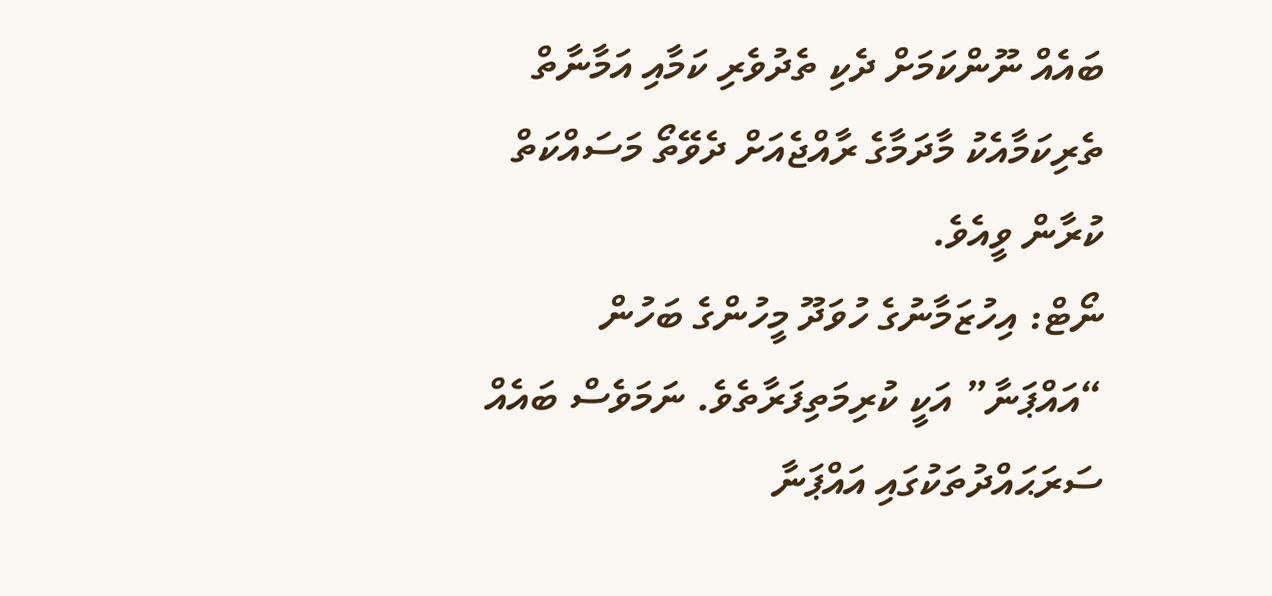ބައެއް ނޫންކަމަށް ދެކި ތެދުވެރި ކަމާއި އަމާނާތް ތެރިކަމާއެކު މާދަމާގެ ރާއްޖެއަށް ދެވޭތޯ މަސައްކަތް ކުރާން ވީއެވެ.
ނޯޓް: އިހުޒަމާނުގެ ހުވަދޫ މީހުންގެ ބަހުން “އައްޕަނާ” އަކީ ކުރިމަތިފަރާތެވެ. ނަމަވެސް ބައެއް ސަރަޙައްދުތަކުގައި އައްޕަނާ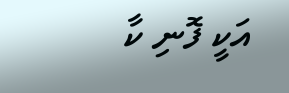އަކީ ފޮނި ކާ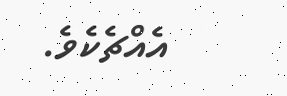އެއްޗެކެވެ.